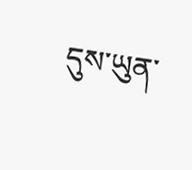དུས་ཡུན་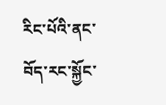རིང་པོའི་ནང་བོད་རང་སྐྱོང་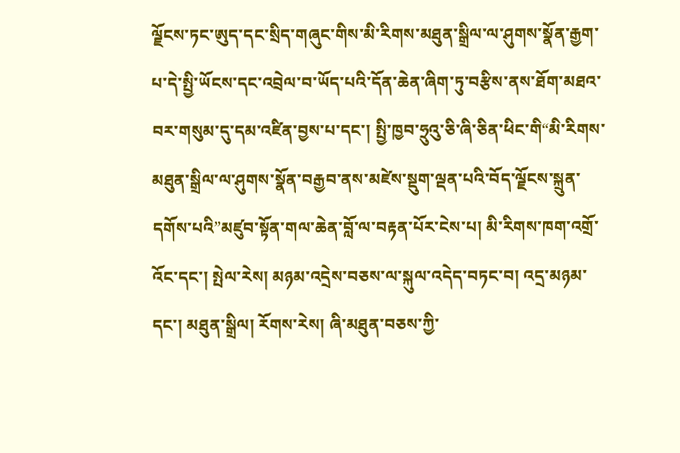ལྗོངས་ཏང་ཨུད་དང་སྲིད་གཞུང་གིས་མི་རིགས་མཐུན་སྒྲིལ་ལ་ཤུགས་སྣོན་རྒྱག་པ་དེ་སྤྱི་ཡོངས་དང་འབྲེལ་བ་ཡོད་པའི་དོན་ཆེན་ཞིག་ཏུ་བརྩིས་ནས་ཐོག་མཐའ་བར་གསུམ་དུ་དམ་འཛིན་བྱས་པ་དང་། སྤྱི་ཁྱབ་ཧྲུའུ་ཅི་ཞི་ཅིན་ཕིང་གི“མི་རིགས་མཐུན་སྒྲིལ་ལ་ཤུགས་སྣོན་བརྒྱབ་ནས་མཛེས་སྡུག་ལྡན་པའི་བོད་ལྗོངས་སྐྲུན་དགོས་པའི”མཛུབ་སྟོན་གལ་ཆེན་བློ་ལ་བརྟན་པོར་ངེས་པ། མི་རིགས་ཁག་འགྲོ་འོང་དང་། སྤེལ་རེས། མཉམ་འདྲེས་བཅས་ལ་སྐུལ་འདེད་བཏང་བ། འདྲ་མཉམ་དང་། མཐུན་སྒྲིལ། རོགས་རེས། ཞི་མཐུན་བཅས་ཀྱི་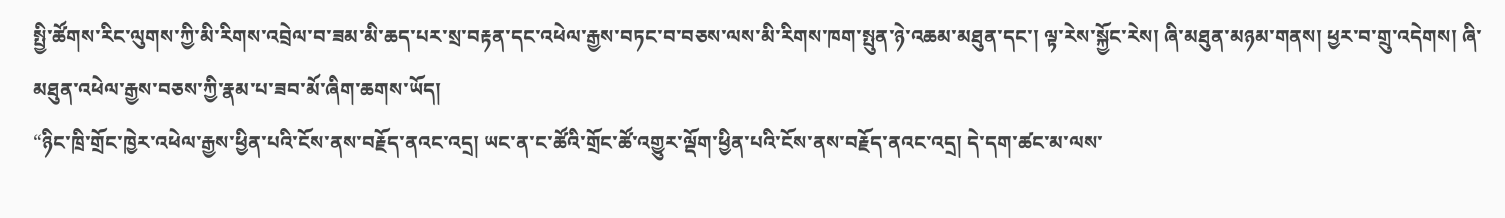སྤྱི་ཚོགས་རིང་ལུགས་ཀྱི་མི་རིགས་འབྲེལ་བ་ཟམ་མི་ཆད་པར་སྲ་བརྟན་དང་འཕེལ་རྒྱས་བཏང་བ་བཅས་ལས་མི་རིགས་ཁག་སྤུན་ཉེ་འཆམ་མཐུན་དང་། ལྟ་རེས་སྐྱོང་རེས། ཞི་མཐུན་མཉམ་གནས། ཕྱར་བ་གྲུ་འདེགས། ཞི་མཐུན་འཕེལ་རྒྱས་བཅས་ཀྱི་རྣམ་པ་ཟབ་མོ་ཞིག་ཆགས་ཡོད།
“ཉིང་ཁྲི་གྲོང་ཁྱེར་འཕེལ་རྒྱས་ཕྱིན་པའི་ངོས་ནས་བརྗོད་ནའང་འདྲ། ཡང་ན་ང་ཚོའི་གྲོང་ཚོ་འགྱུར་ལྡོག་ཕྱིན་པའི་ངོས་ནས་བརྗོད་ནའང་འདྲ། དེ་དག་ཚང་མ་ལས་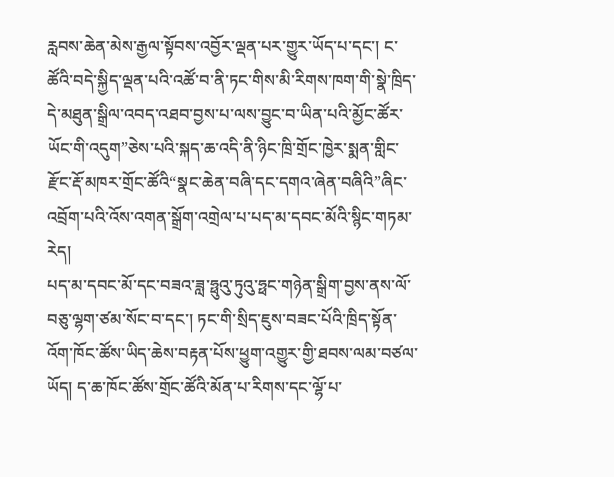རླབས་ཆེན་མེས་རྒྱལ་སྟོབས་འབྱོར་ལྡན་པར་གྱུར་ཡོད་པ་དང་། ང་ཚོའི་བདེ་སྐྱིད་ལྡན་པའི་འཚོ་བ་ནི་ཏང་གིས་མི་རིགས་ཁག་གི་སྣེ་ཁྲིད་དེ་མཐུན་སྒྲིལ་འབད་འཐབ་བྱས་པ་ལས་བྱུང་བ་ཡིན་པའི་མྱོང་ཚོར་ཡོང་གི་འདུག”ཅེས་པའི་སྐད་ཆ་འདི་ནི་ཉིང་ཁྲི་གྲོང་ཁྱེར་སྨན་གླིང་རྫོང་རྡོ་མཁར་གྲོང་ཚོའི“སྣང་ཆེན་བཞི་དང་དགའ་ཞེན་བཞིའི”ཞིང་འབྲོག་པའི་འོས་འགན་སྒྲོག་འགྲེལ་པ་པད་མ་དབང་མོའི་སྙིང་གཏམ་རེད།
པད་མ་དབང་མོ་དང་བཟའ་ཟླ་ཧྥུའུ་ཏུའུ་ཧྥང་གཉེན་སྒྲིག་བྱས་ནས་ལོ་བཅུ་ལྷག་ཙམ་སོང་བ་དང་། ཏང་གི་སྲིད་ཇུས་བཟང་པོའི་ཁྲིད་སྟོན་འོག་ཁོང་ཚོས་ཡིད་ཆེས་བརྟན་པོས་ཕྱུག་འགྱུར་གྱི་ཐབས་ལམ་བཙལ་ཡོད། ད་ཆ་ཁོང་ཚོས་གྲོང་ཚོའི་མོན་པ་རིགས་དང་ལྷོ་པ་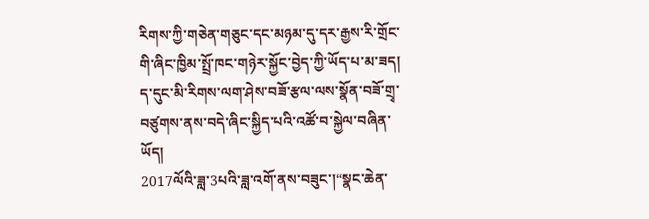རིགས་ཀྱི་གཅེན་གཅུང་དང་མཉམ་དུ་དར་རྒྱས་རི་གྲོང་གི་ཞིང་ཁྱིམ་སྤྲོ་ཁང་གཉེར་སྐྱོང་བྱེད་ཀྱི་ཡོད་པ་མ་ཟད། ད་དུང་མི་རིགས་ལག་ཤེས་བཟོ་རྩལ་ལས་སྣོན་བཟོ་གྲྭ་བཙུགས་ནས་བདེ་ཞིང་སྐྱིད་པའི་འཚོ་བ་སྐྱེལ་བཞིན་ཡོད།
2017ལོའི་ཟླ་3པའི་ཟླ་འགོ་ནས་བཟུང་།“སྣང་ཆེན་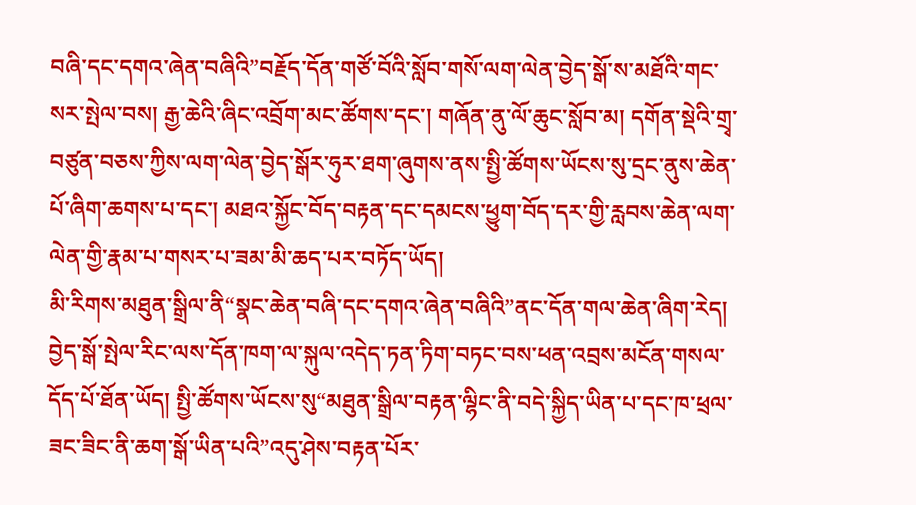བཞི་དང་དགའ་ཞེན་བཞིའི”བརྗོད་དོན་གཙོ་བོའི་སློབ་གསོ་ལག་ལེན་བྱེད་སྒོ་ས་མཐོའི་གང་སར་སྤེལ་བས། རྒྱ་ཆེའི་ཞིང་འབྲོག་མང་ཚོགས་དང་། གཞོན་ནུ་ལོ་ཆུང་སློབ་མ། དགོན་སྡེའི་གྲྭ་བཙུན་བཅས་ཀྱིས་ལག་ལེན་བྱེད་སྒོར་ཧུར་ཐག་ཞུགས་ནས་སྤྱི་ཚོགས་ཡོངས་སུ་དྲང་ནུས་ཆེན་པོ་ཞིག་ཆགས་པ་དང་། མཐའ་སྐྱོང་བོད་བརྟན་དང་དམངས་ཕྱུག་བོད་དར་གྱི་རླབས་ཆེན་ལག་ལེན་གྱི་རྣམ་པ་གསར་པ་ཟམ་མི་ཆད་པར་བཏོད་ཡོད།
མི་རིགས་མཐུན་སྒྲིལ་ནི“སྣང་ཆེན་བཞི་དང་དགའ་ཞེན་བཞིའི”ནང་དོན་གལ་ཆེན་ཞིག་རེད། བྱེད་སྒོ་སྤེལ་རིང་ལས་དོན་ཁག་ལ་སྐུལ་འདེད་ཏན་ཏིག་བཏང་བས་ཕན་འབྲས་མངོན་གསལ་དོད་པོ་ཐོན་ཡོད། སྤྱི་ཚོགས་ཡོངས་སུ“མཐུན་སྒྲིལ་བརྟན་ལྷིང་ནི་བདེ་སྐྱིད་ཡིན་པ་དང་ཁ་ཕྲལ་ཟང་ཟིང་ནི་ཆག་སྒོ་ཡིན་པའི”འདུ་ཤེས་བརྟན་པོར་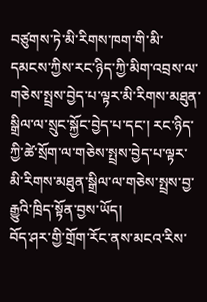བཙུགས་ཏེ་མི་རིགས་ཁག་གི་མི་དམངས་ཀྱིས་རང་ཉིད་ཀྱི་མིག་འབྲས་ལ་གཅེས་སྤྲས་བྱེད་པ་ལྟར་མི་རིགས་མཐུན་སྒྲིལ་ལ་སྲུང་སྐྱོང་བྱེད་པ་དང་། རང་ཉིད་ཀྱི་ཚེ་སྲོག་ལ་གཅེས་སྤྲས་བྱེད་པ་ལྟར་མི་རིགས་མཐུན་སྒྲིལ་ལ་གཅེས་སྤྲས་བྱ་རྒྱུའི་ཁྲིད་སྟོན་བྱས་ཡོད།
བོད་ཤར་གྱི་གྲོག་རོང་ནས་མངའ་རིས་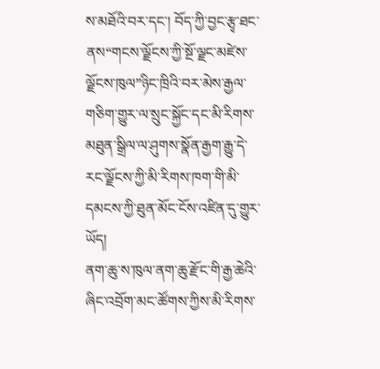ས་མཐོའི་བར་དང་། བོད་ཀྱི་བྱང་རྩྭ་ཐང་ནས“གངས་ལྗོངས་ཀྱི་སྔོ་ལྗང་མཛེས་ལྗོངས་ཁུལ”ཉིང་ཁྲིའི་བར་མེས་རྒྱལ་གཅིག་གྱུར་ལ་སྲུང་སྐྱོང་དང་མི་རིགས་མཐུན་སྒྲིལ་ལ་ཤུགས་སྣོན་རྒྱག་རྒྱུ་དེ་རང་ལྗོངས་ཀྱི་མི་རིགས་ཁག་གི་མི་དམངས་ཀྱི་ཐུན་མོང་ངོས་འཛིན་དུ་གྱུར་ཡོད།
ནག་ཆུ་ས་ཁུལ་ནག་ཆུ་རྫོང་གི་རྒྱ་ཆེའི་ཞིང་འབྲོག་མང་ཚོགས་ཀྱིས་མི་རིགས་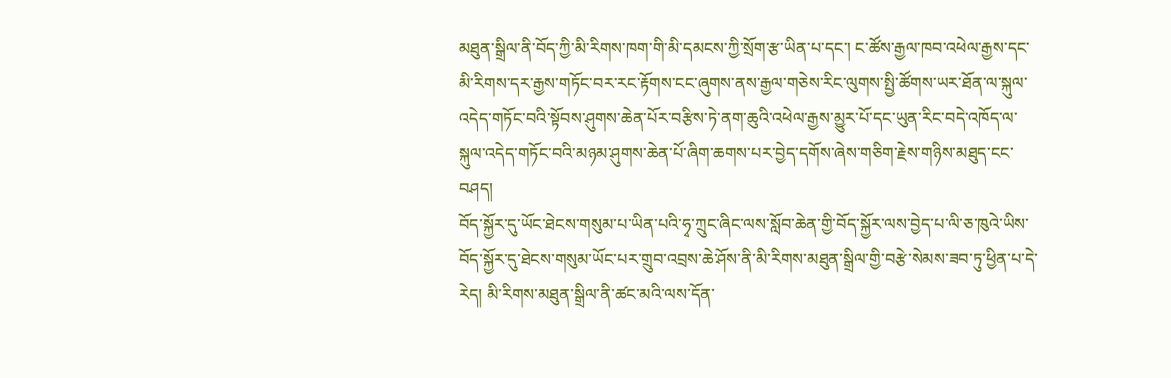མཐུན་སྒྲིལ་ནི་བོད་ཀྱི་མི་རིགས་ཁག་གི་མི་དམངས་ཀྱི་སྲོག་རྩ་ཡིན་པ་དང་། ང་ཚོས་རྒྱལ་ཁབ་འཕེལ་རྒྱས་དང་མི་རིགས་དར་རྒྱས་གཏོང་བར་རང་རྟོགས་ངང་ཞུགས་ནས་རྒྱལ་གཅེས་རིང་ལུགས་སྤྱི་ཚོགས་ཡར་ཐོན་ལ་སྐུལ་འདེད་གཏོང་བའི་སྟོབས་ཤུགས་ཆེན་པོར་བརྩིས་ཏེ་ནག་ཆུའི་འཕེལ་རྒྱས་མྱུར་པོ་དང་ཡུན་རིང་བདེ་འཁོད་ལ་སྐུལ་འདེད་གཏོང་བའི་མཉམ་ཤུགས་ཆེན་པོ་ཞིག་ཆགས་པར་བྱེད་དགོས་ཞེས་གཅིག་རྗེས་གཉིས་མཐུད་ངང་བཤད།
བོད་སྐྱོར་དུ་ཡོང་ཐེངས་གསུམ་པ་ཡིན་པའི་ཧྭ་ཀྲུང་ཞིང་ལས་སློབ་ཆེན་གྱི་བོད་སྐྱོར་ལས་བྱེད་པ་ལི་ཅ་ཁུའེ་ཡིས་བོད་སྐྱོར་དུ་ཐེངས་གསུམ་ཡོང་པར་གྲུབ་འབྲས་ཆེ་ཤོས་ནི་མི་རིགས་མཐུན་སྒྲིལ་གྱི་བརྩེ་སེམས་ཟབ་ཏུ་ཕྱིན་པ་དེ་རེད། མི་རིགས་མཐུན་སྒྲིལ་ནི་ཚང་མའི་ལས་དོན་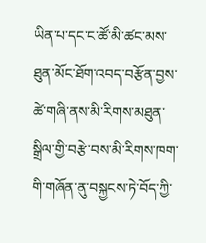ཡིན་པ་དང་ང་ཚོ་མི་ཚང་མས་ཐུན་མོང་ཐོག་འབད་བརྩོན་བྱས་ཚེ་གཞི་ནས་མི་རིགས་མཐུན་སྒྲིལ་གྱི་བརྩེ་བས་མི་རིགས་ཁག་གི་གཞོན་ནུ་བསྐྱངས་ཏེ་བོད་ཀྱི་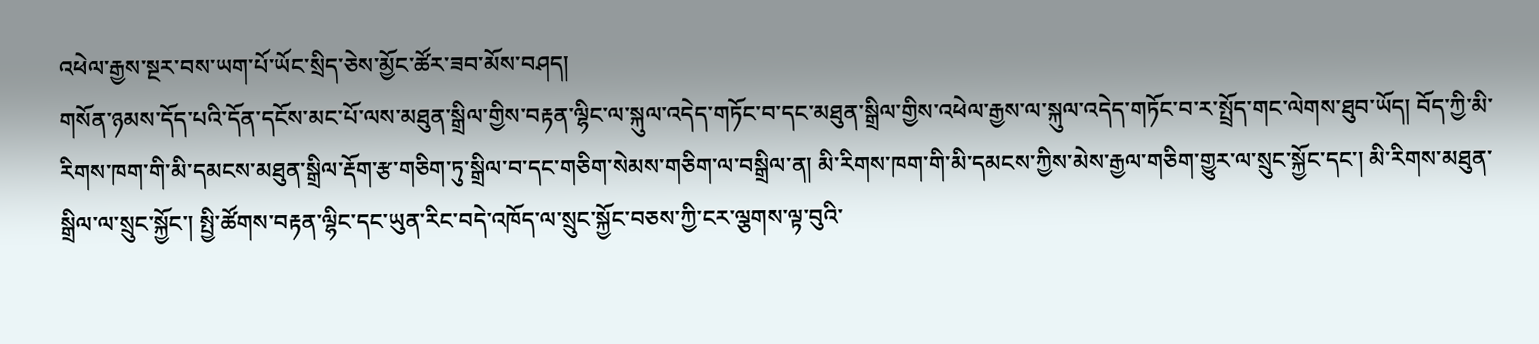འཕེལ་རྒྱས་སྔར་བས་ཡག་པོ་ཡོང་སྲིད་ཅེས་མྱོང་ཚོར་ཟབ་མོས་བཤད།
གསོན་ཉམས་དོད་པའི་དོན་དངོས་མང་པོ་ལས་མཐུན་སྒྲིལ་གྱིས་བརྟན་ལྷིང་ལ་སྐུལ་འདེད་གཏོང་བ་དང་མཐུན་སྒྲིལ་གྱིས་འཕེལ་རྒྱས་ལ་སྐུལ་འདེད་གཏོང་བ་ར་སྤྲོད་གང་ལེགས་ཐུབ་ཡོད། བོད་ཀྱི་མི་རིགས་ཁག་གི་མི་དམངས་མཐུན་སྒྲིལ་རྡོག་རྩ་གཅིག་ཏུ་སྒྲིལ་བ་དང་གཅིག་སེམས་གཅིག་ལ་བསྒྲིལ་ན། མི་རིགས་ཁག་གི་མི་དམངས་ཀྱིས་མེས་རྒྱལ་གཅིག་གྱུར་ལ་སྲུང་སྐྱོང་དང་། མི་རིགས་མཐུན་སྒྲིལ་ལ་སྲུང་སྐྱོང་། སྤྱི་ཚོགས་བརྟན་ལྷིང་དང་ཡུན་རིང་བདེ་འཁོད་ལ་སྲུང་སྐྱོང་བཅས་ཀྱི་ངར་ལྕགས་ལྟ་བུའི་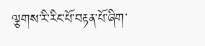ལྕགས་རི་རིང་པོ་བརྟན་པོ་ཞིག་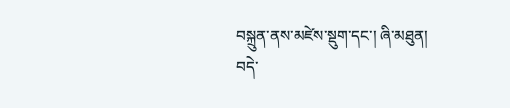བསྐྲུན་ནས་མཛེས་སྡུག་དང་། ཞི་མཐུན། བདེ་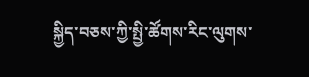སྐྱིད་བཅས་ཀྱི་སྤྱི་ཚོགས་རིང་ལུགས་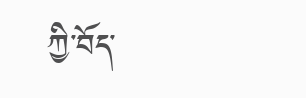ཀྱི་བོད་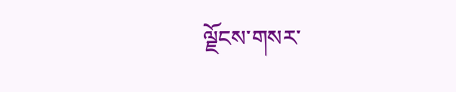ལྗོངས་གསར་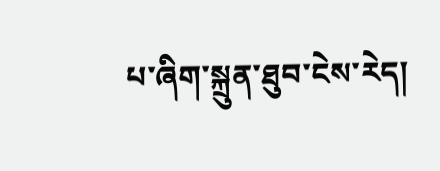པ་ཞིག་སྐྲུན་ཐུབ་ངེས་རེད།